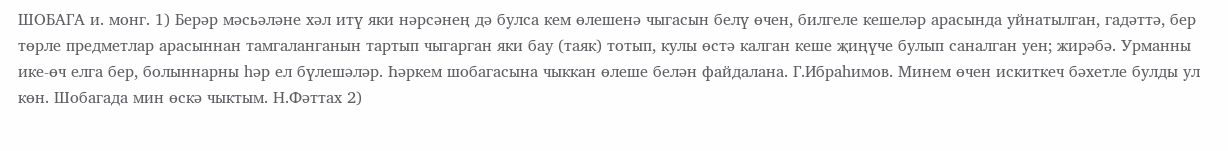ШОБАГА и. монг. 1) Берәр мәсьәләне хәл итү яки нәрсәнең дә булса кем өлешенә чыгасын белү өчен, билгеле кешеләр арасында уйнатылган, гадәттә, бер төрле предметлар арасыннан тамгаланганын тартып чыгарган яки бау (таяк) тотып, кулы өстә калган кеше җиңүче булып саналган уен; жирәбә. Урманны ике-өч елга бер, болыннарны һәр ел бүлешәләр. Һәркем шобагасына чыккан өлеше белән файдалана. Г.Ибраһимов. Минем өчен искиткеч бәхетле булды ул көн. Шобагада мин өскә чыктым. Н.Фәттах 2)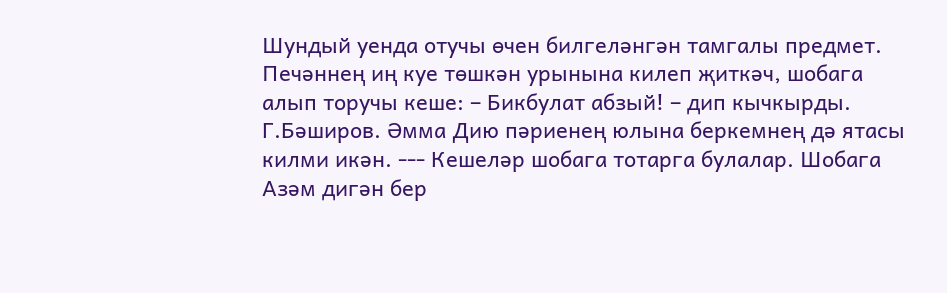Шундый уенда отучы өчен билгеләнгән тамгалы предмет. Печәннең иң куе төшкән урынына килеп җиткәч, шобага алып торучы кеше: – Бикбулат абзый! – дип кычкырды. Г.Бәширов. Әмма Дию пәриенең юлына беркемнең дә ятасы килми икән. --- Кешеләр шобага тотарга булалар. Шобага Азәм дигән бер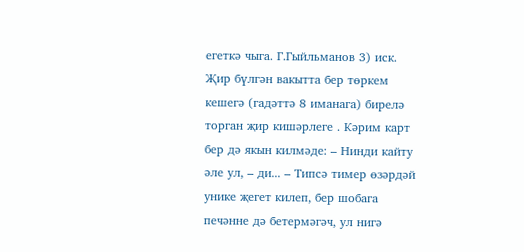егеткә чыга. Г.Гыйльманов 3) иск. Җир бүлгән вакытта бер төркем кешегә (гадәттә 8 иманага) бирелә торган җир кишәрлеге . Кәрим карт бер дә якын килмәде: – Нинди кайту әле ул, – ди... – Типсә тимер өзәрдәй унике җегет килеп, бер шобага печәнне дә бетермәгәч, ул нигә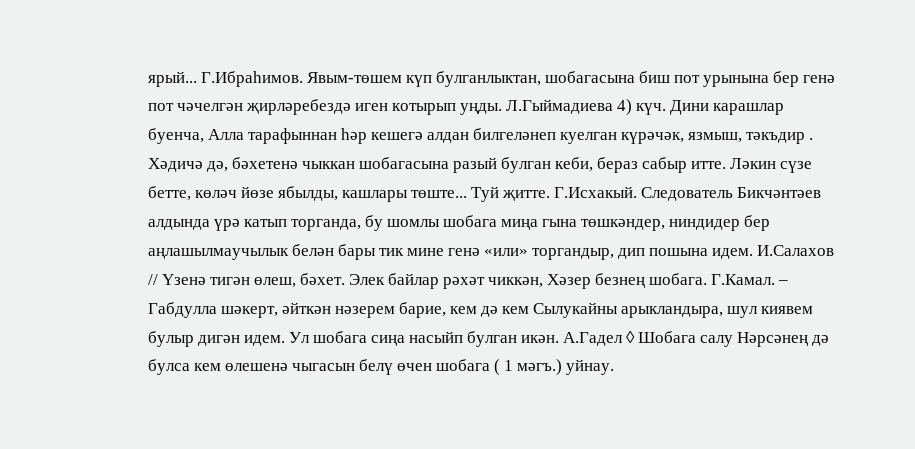ярый... Г.Ибраһимов. Явым-төшем күп булганлыктан, шобагасына биш пот урынына бер генә пот чәчелгән җирләребездә иген котырып уңды. Л.Гыймадиева 4) күч. Дини карашлар буенча, Алла тарафыннан һәр кешегә алдан билгеләнеп куелган күрәчәк, язмыш, тәкъдир . Хәдичә дә, бәхетенә чыккан шобагасына разый булган кеби, бераз сабыр итте. Ләкин сүзе бетте, көләч йөзе ябылды, кашлары төште... Туй җитте. Г.Исхакый. Следователь Бикчәнтәев алдында үрә катып торганда, бу шомлы шобага миңа гына төшкәндер, ниндидер бер аңлашылмаучылык белән бары тик мине генә «или» торгандыр, дип пошына идем. И.Салахов // Үзенә тигән өлеш, бәхет. Элек байлар рәхәт чиккән, Хәзер безнең шобага. Г.Камал. – Габдулла шәкерт, әйткән нәзерем барие, кем дә кем Сылукайны арыкландыра, шул киявем булыр дигән идем. Ул шобага сиңа насыйп булган икән. А.Гадел ◊ Шобага салу Нәрсәнең дә булса кем өлешенә чыгасын белү өчен шобага ( 1 мәгъ.) уйнау.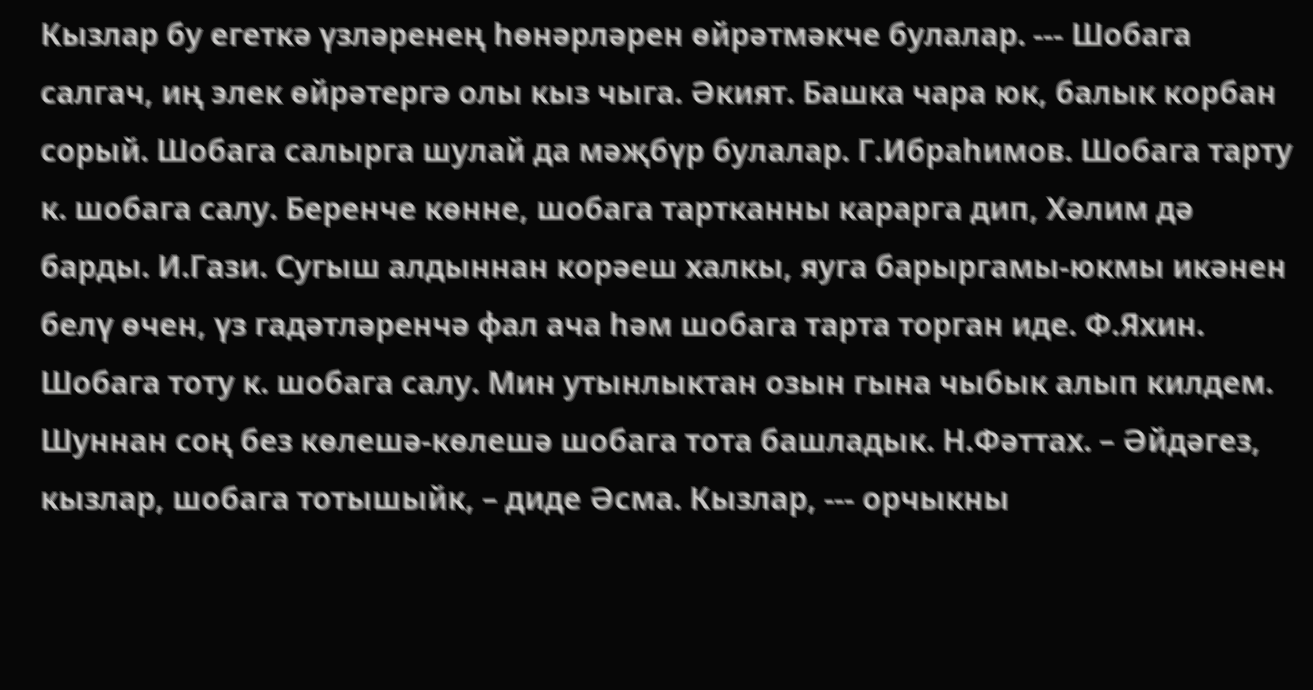Кызлар бу егеткә үзләренең һөнәрләрен өйрәтмәкче булалар. --- Шобага салгач, иң элек өйрәтергә олы кыз чыга. Әкият. Башка чара юк, балык корбан сорый. Шобага салырга шулай да мәҗбүр булалар. Г.Ибраһимов. Шобага тарту к. шобага салу. Беренче көнне, шобага тартканны карарга дип, Хәлим дә барды. И.Гази. Сугыш алдыннан корәеш халкы, яуга барыргамы-юкмы икәнен белү өчен, үз гадәтләренчә фал ача һәм шобага тарта торган иде. Ф.Яхин. Шобага тоту к. шобага салу. Мин утынлыктан озын гына чыбык алып килдем. Шуннан соң без көлешә-көлешә шобага тота башладык. Н.Фәттах. – Әйдәгез, кызлар, шобага тотышыйк, – диде Әсма. Кызлар, --- орчыкны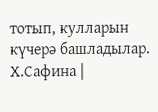тотып, кулларын күчерә башладылар. Х.Сафина |